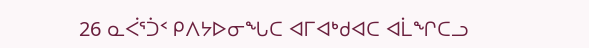26 ᓇᐹᕐᑑᑉ ᑭᐱᔭᐅᓂᖓᑕ ᐊᒥᐊᒃᑯᐊᑕ ᐊᒫᖏᑕᓗ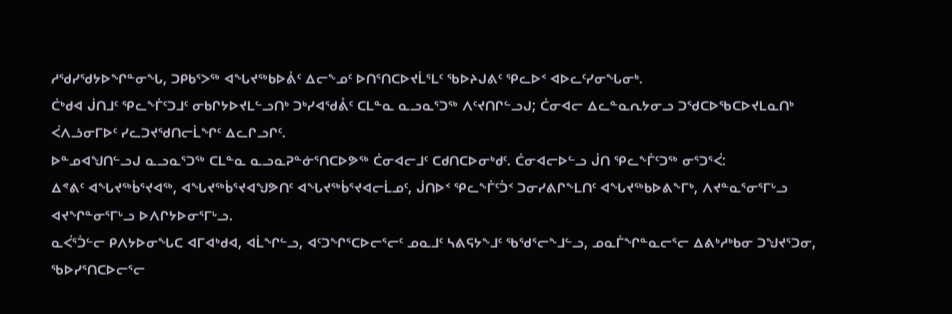ᓱᖁᓯᖁᔭᐅᖏᓐᓂᖓ, ᑐᑭᑲᕐᐳᖅ ᐊᖓᔪᖅᑲᐅᕖᑦ ᐃᓕᖕᓄᑦ ᐅᑎᕐᑎᑕᐅᔪᒫᕐᒪᑦ ᖃᐅᔨᒍᕕᑦ ᕿᓚᐅᑉ ᐊᐅᓚᑦᓯᓂᖓᓂᒃ.
ᑖᒃᑯᐊ ᒎᑎᒧᑦ ᕿᓚᖕᒦᑦᑐᒧᑦ ᓂᑲᒋᔭᐅᔪᒪᓪᓗᑎᒃ ᑐᒃᓯᐊᖁᕔᑦ ᑕᒪᓐᓇ ᓇᓗᓇᕐᑐᖅ ᐱᑦᔪᑎᒋᓪᓗᒍ; ᑖᓂᐊᓕ ᐃᓚᓐᓇᕆᔭᓂᓗ ᑐᖁᑕᐅᖃᑕᐅᔪᒪᓇᑎᒃ ᐹᐱᓘᓂᒥᐅᑦ ᓯᓚᑐᔪᖁᑎᓕᒫᖏᑦ ᐃᓚᒋᓗᒋᑦ.
ᐅᓐᓄᐊᖑᑎᓪᓗᒍ ᓇᓗᓇᕐᑐᖅ ᑕᒪᓐᓇ ᓇᓗᓇᕈᓐᓃᕐᑎᑕᐅᕗᖅ ᑖᓂᐊᓕᒧᑦ ᑕᑯᑎᑕᐅᓂᒃᑯᑦ. ᑖᓂᐊᓕᐅᓪᓗ ᒎᑎ ᕿᓚᖕᒦᑦᑐᖅ ᓂᕐᑐᕐᐹ:
ᐃᕝᕕᑦ ᐊᖓᔪᖅᑳᕐᔪᐊᖅ, ᐊᖓᔪᖅᑳᕐᔪᐊᖑᕗᑎᑦ ᐊᖓᔪᖅᑳᕐᔪᐊᓕᒫᓄᑦ, ᒎᑎᐅᑉ ᕿᓚᖕᒦᑦᑑᑉ ᑐᓂᓯᕕᒋᖕᒪᑎᑦ ᐊᖓᔪᖅᑲᐅᕕᖕᒥᒃ, ᐱᔪᓐᓇᕐᓂᕐᒥᒡᓗ ᐊᔪᖏᓐᓂᕐᒥᒡᓗ ᐅᐱᒋᔭᐅᓂᕐᒥᒡᓗ.
ᓇᐹᕐᑑᓪᓕ ᑭᐱᔭᐅᓂᖓᑕ ᐊᒥᐊᒃᑯᐊ, ᐊᒫᖏᓪᓗ, ᐊᑦᑐᖏᕐᑕᐅᓕᕐᓕᑦ ᓄᓇᒧᑦ ᓴᕕᕋᔭᖕᒧᑦ ᖃᖁᕐᓕᖕᒧᓪᓗ, ᓄᓇᒦᖏᓐᓇᓕᕐᓕ ᐃᕕᒃᓱᒃᑲᓂ ᑐᖑᔪᕐᑐᓂ, ᖃᐅᓯᕐᑎᑕᐅᓕᕐᓕ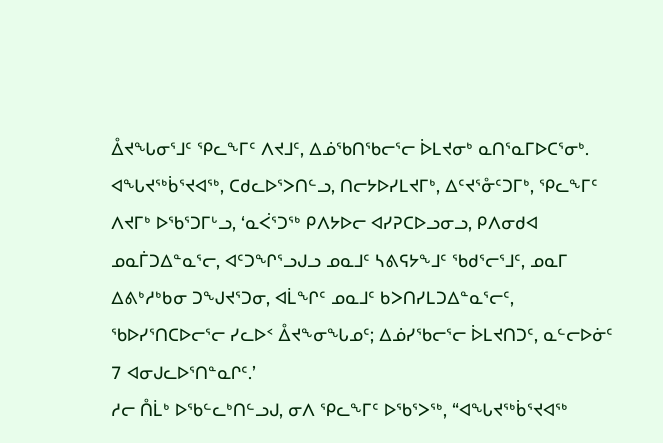ᐂᔪᖓᓂᕐᒧᑦ ᕿᓚᖕᒥᑦ ᐱᔪᒧᑦ, ᐃᓅᖃᑎᖃᓕᕐᓕ ᐆᒪᔪᓂᒃ ᓇᑎᕐᓇᒥᐅᑕᕐᓂᒃ.
ᐊᖓᔪᖅᑳᕐᔪᐊᖅ, ᑕᑯᓚᐅᕐᐳᑎᓪᓗ, ᑎᓕᔭᐅᓯᒪᔪᒥᒃ, ᐃᑦᔪᕐᓁᑦᑐᒥᒃ, ᕿᓚᖕᒥᑦ ᐱᔪᒥᒃ ᐅᖃᕐᑐᒥᒡᓗ, ‘ᓇᐹᕐᑐᖅ ᑭᐱᔭᐅᓕ ᐊᓯᕈᑕᐅᓗᓂᓗ, ᑭᐱᓂᑯᐊ ᓄᓇᒦᑐᐃᓐᓇᕐᓕ, ᐊᑦᑐᖏᕐᓗᒍᓗ ᓄᓇᒧᑦ ᓴᕕᕋᔭᖕᒧᑦ ᖃᑯᕐᓕᕐᒧᑦ, ᓄᓇᒥ ᐃᕕᒃᓱᒃᑲᓂ ᑐᖑᔪᕐᑐᓂ, ᐊᒫᖏᑦ ᓄᓇᒧᑦ ᑲᐳᑎᓯᒪᑐᐃᓐᓇᕐᓕᑦ, ᖃᐅᓯᕐᑎᑕᐅᓕᕐᓕ ᓯᓚᐅᑉ ᐂᔪᖕᓂᖓᓄᑦ; ᐃᓅᓯᖃᓕᕐᓕ ᐆᒪᔪᑎᑐᑦ, ᓇᓪᓕᐅᓃᑦ 7 ᐊᓂᒍᓚᐅᕐᑎᓐᓇᒋᑦ.’
ᓱᓕ ᑍᒫᒃ ᐅᖃᓪᓚᒃᑎᓪᓗᒍ, ᓂᐱ ᕿᓚᖕᒥᑦ ᐅᖃᕐᐳᖅ, “ᐊᖓᔪᖅᑳᕐᔪᐊᖅ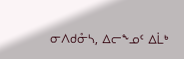ᓂᐱᑯᓁᓴ, ᐃᓕᖕᓄᑦ ᐃᒫᒃ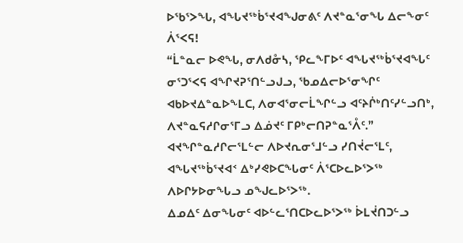ᐅᖃᕐᐳᖓ, ᐊᖓᔪᖅᑳᕐᔪᐊᖑᓂᕕᑦ ᐱᔪᓐᓇᕐᓂᖓ ᐃᓕᖕᓂᑦ ᐲᕐᐸᕋ!
“ᒫᓐᓇᓕ ᐅᕙᖓ, ᓂᐱᑯᓁᓴ, ᕿᓚᖕᒥᐅᑦ ᐊᖓᔪᖅᑳᕐᔪᐊᖓᑦ ᓂᕐᑐᕐᐸᕋ ᐊᖏᔪᕈᕐᑎᓪᓗᒍᓗ, ᖃᓄᐃᓕᐅᕐᓂᖏᑦ ᐊᑲᐅᔪᐃᓐᓇᐅᖕᒪᑕ, ᐱᓂᐊᕐᓂᓕᒫᖏᓪᓗ ᐊᑦᔨᒌᒃᑎᑦᓯᓪᓗᑎᒃ, ᐱᔪᓐᓇᕋᓱᒋᓂᕐᒥᓗ ᐃᓅᔪᑦ ᒥᑭᒃᓕᑎᕈᓐᓇᕐᐰᑦ.”
ᐊᔪᖏᓐᓇᓱᒋᓕᕐᒪᓪᓕ ᐱᐅᔪᕆᓂᕐᒧᓪᓗ ᓯᑎᔫᓕᕐᒪᑦ, ᐊᖓᔪᖅᑳᕐᔪᐊᑉ ᐃᒃᓯᕙᐅᑕᖓᓂᑦ ᐲᕐᑕᐅᓚᐅᕐᐳᖅ ᐱᐅᒋᔭᐅᓂᖓᓗ ᓄᖑᓚᐅᕐᐳᖅ.
ᐃᓄᐃᑦ ᐃᓂᖓᓂᑦ ᐊᐅᓪᓚᕐᑎᑕᐅᓚᐅᕐᐳᖅ ᐆᒪᔫᑎᑐᓪᓗ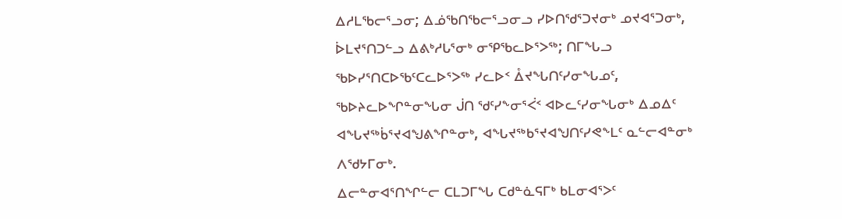ᐃᓱᒪᖃᓕᕐᓗᓂ; ᐃᓅᖃᑎᖃᓕᕐᓗᓂᓗ ᓯᐅᑎᖁᕐᑐᔪᓂᒃ ᓄᔪᐊᕐᑐᓂᒃ, ᐆᒪᔪᕐᑎᑐᓪᓗ ᐃᕕᒃᓱᒐᕐᓂᒃ ᓂᕿᖃᓚᐅᕐᐳᖅ; ᑎᒥᖓᓗ ᖃᐅᓯᕐᑎᑕᐅᖃᑦᑕᓚᐅᕐᐳᖅ ᓯᓚᐅᑉ ᐂᔪᖓᑎᑦᓯᓂᖓᓄᑦ, ᖃᐅᔨᓚᐅᖏᓐᓂᖓᓂ ᒎᑎ ᖁᑦᓯᖕᓂᕐᐹᑉ ᐊᐅᓚᑦᓯᓂᖓᓂᒃ ᐃᓄᐃᑦ ᐊᖓᔪᖅᑳᕐᔪᐊᖑᕕᖏᓐᓂᒃ, ᐊᖓᔪᖅᑲᕐᔪᐊᖑᑎᑦᓯᕙᖕᒪᑦ ᓇᓪᓕᐊᓐᓂᒃ ᐱᖁᔭᒥᓂᒃ.
ᐃᓕᓐᓂᐊᕐᑎᖏᓪᓕ ᑕᒪᑐᒥᖓ ᑕᑯᓐᓈᕋᒥᒃ ᑲᒪᓂᐊᕐᐳᑦ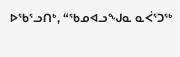ᐅᖃᕐᓗᑎᒃ, “ᖃᓄᐊᓗᖑᓇ ᓇᐹᕐᑐᖅ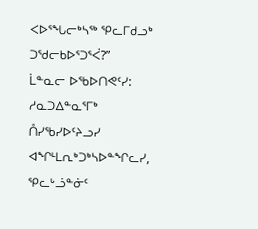ᐸᐅᕐᖓᓕᒃᓴᖅ ᕿᓚᒥᑯᓗᒃ ᑐᖁᓕᑲᐅᕐᑐᕐᐹ?”
ᒫᓐᓇᓕ ᐅᖃᐅᑎᕙᑦᓯ: ᓱᓇᑐᐃᓐᓇᕐᒥᒃ ᑍᓯᖃᓯᐅᑦᔨᓗᓯ ᐊᖏᒻᒪᕆᒃᑐᒃᓴᐅᓐᖏᓚᓯ, ᕿᓚᒡᓘᓐᓃᑦ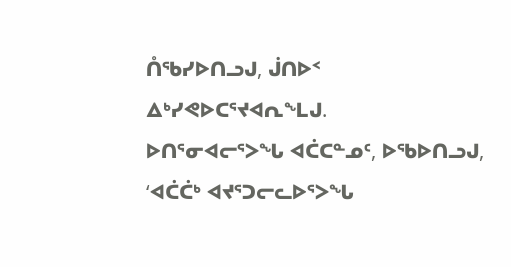ᑍᖃᓯᐅᑎᓗᒍ, ᒎᑎᐅᑉ ᐃᒃᓯᕙᐅᑕᕐᔪᐊᕆᖕᒪᒍ.
ᐅᑎᕐᓂᐊᓕᕐᐳᖓ ᐊᑖᑕᓐᓄᑦ, ᐅᖃᐅᑎᓗᒍ, ‘ᐊᑖᑖᒃ ᐊᔪᕐᑐᓕᓚᐅᕐᐳᖓ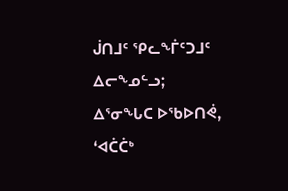ᒎᑎᒧᑦ ᕿᓚᖕᒦᑦᑐᒧᑦ ᐃᓕᖕᓄᓪᓗ;
ᐃᕐᓂᖓᑕ ᐅᖃᐅᑎᕚ, ‘ᐊᑖᑖᒃ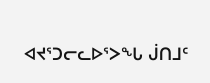ᐊᔪᕐᑐᓕᓚᐅᕐᐳᖓ ᒎᑎᒧᑦ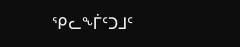ᕿᓚᖕᒦᑦᑐᒧᑦ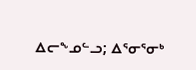ᐃᓕᖕᓄᓪᓗ; ᐃᕐᓂᕐᓂᒃ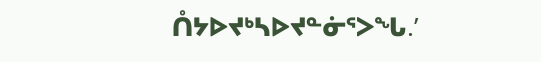ᑍᔭᐅᔪᒃᓴᐅᔪᓐᓃᕐᐳᖓ.’